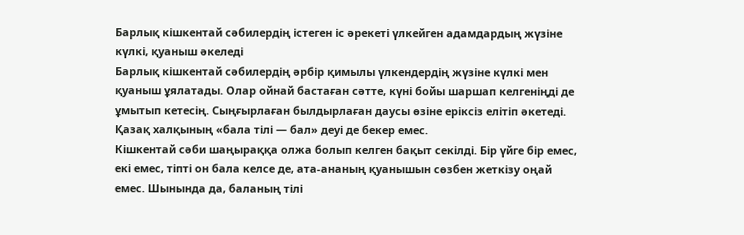Барлық кішкентай сәбилердің істеген іс әрекеті үлкейген адамдардың жүзіне күлкі, қуаныш әкеледі
Барлық кішкентай сәбилердің әрбір қимылы үлкендердің жүзіне күлкі мен қуаныш ұялатады. Олар ойнай бастаған сәтте, күні бойы шаршап келгеніңді де ұмытып кетесің. Сыңғырлаған былдырлаған даусы өзіне еріксіз елітіп әкетеді. Қазақ халқының «бала тілі — бал» деуі де бекер емес.
Кішкентай сәби шаңыраққа олжа болып келген бақыт секілді. Бір үйге бір емес, екі емес, тіпті он бала келсе де, ата-ананың қуанышын сөзбен жеткізу оңай емес. Шынында да, баланың тілі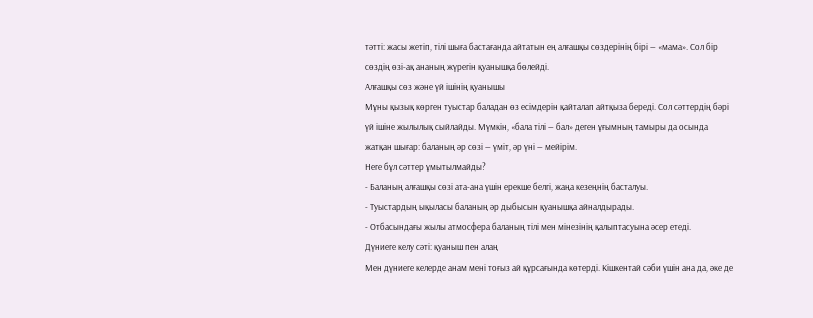тәтті: жасы жетіп, тілі шыға бастағанда айтатын ең алғашқы сөздерінің бірі — «мама». Сол бір сөздің өзі-ақ ананың жүрегін қуанышқа бөлейді.
Алғашқы сөз және үй ішінің қуанышы
Мұны қызық көрген туыстар баладан өз есімдерін қайталап айтқыза береді. Сол сәттердің бәрі үй ішіне жылылық сыйлайды. Мүмкін, «бала тілі — бал» деген ұғымның тамыры да осында жатқан шығар: баланың әр сөзі — үміт, әр үні — мейірім.
Неге бұл сәттер ұмытылмайды?
- Баланың алғашқы сөзі ата-ана үшін ерекше белгі, жаңа кезеңнің басталуы.
- Туыстардың ықыласы баланың әр дыбысын қуанышқа айналдырады.
- Отбасындағы жылы атмосфера баланың тілі мен мінезінің қалыптасуына әсер етеді.
Дүниеге келу сәті: қуаныш пен алаң
Мен дүниеге келерде анам мені тоғыз ай құрсағында көтерді. Кішкентай сәби үшін ана да, әке де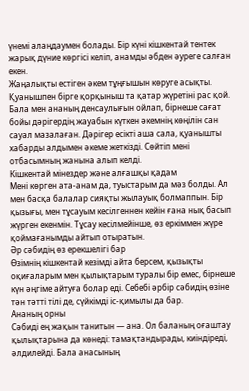үнемі алаңдаумен болады. Бір күні кішкентай тентек жарық дүние көргісі келіп, анамды әбден әуреге салған екен.
Жаңалықты естіген әкем тұңғышын көруге асықты. Қуанышпен бірге қорқыныш та қатар жүретіні рас қой. Бала мен ананың денсаулығын ойлап, бірнеше сағат бойы дәрігердің жауабын күткен әкемнің көңілін сан сауал мазалаған. Дәрігер есікті аша сала, қуанышты хабарды алдымен әкеме жеткізді. Сөйтіп мені отбасымның жанына алып келді.
Кішкентай мінездер және алғашқы қадам
Мені көрген ата-анам да, туыстарым да мәз болды. Ал мен басқа балалар сияқты жылауық болмаппын. Бір қызығы, мен тұсауым кесілгеннен кейін ғана нық басып жүрген екенмін. Тұсау кесілмейінше, өз еркіммен жүре қоймағанымды айтып отыратын.
Әр сәбидің өз ерекшелігі бар
Өзімнің кішкентай кезімді айта берсем, қызықты оқиғаларым мен қылықтарым туралы бір емес, бірнеше күн әңгіме айтуға болар еді. Себебі әрбір сәбидің өзіне тән тәтті тілі де, сүйкімді іс-қимылы да бар.
Ананың орны
Сәбиді ең жақын танитын — ана. Ол баланың оғаштау қылықтарына да көнеді: тамақтандырады, киіндіреді, әлдилейді. Бала анасының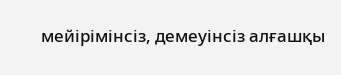мейірімінсіз, демеуінсіз алғашқы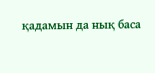қадамын да нық баса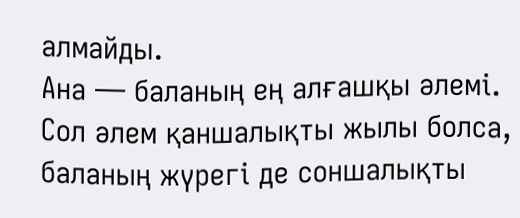алмайды.
Ана — баланың ең алғашқы әлемі. Сол әлем қаншалықты жылы болса, баланың жүрегі де соншалықты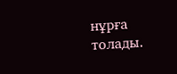нұрға толады.